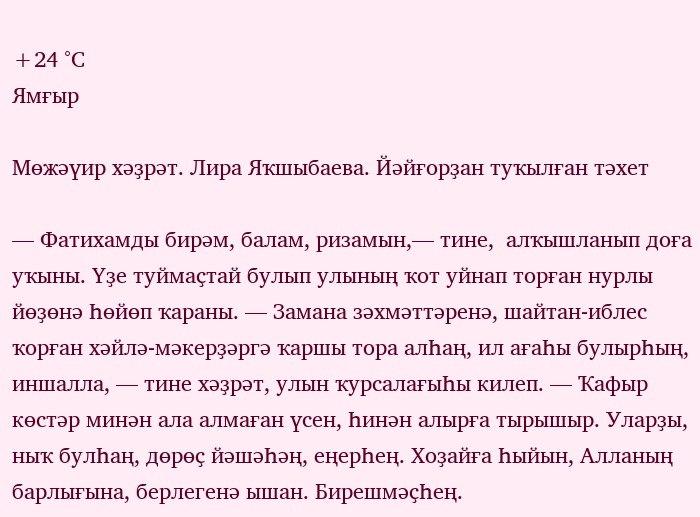+24 °С
Ямғыр

Мөжәүир хәҙрәт. Лира Яҡшыбаева. Йәйғорҙан туҡылған тәхет

— Фатихамды бирәм, балам, ризамын,— тине,  алҡышланып доға уҡыны. Үҙе туймаҫтай булып улының ҡот уйнап торған нурлы йөҙөнә Һөйөп ҡараны. — Замана зәхмәттәренә, шайтан-иблес ҡорған хәйлә-мәкерҙәргә ҡаршы тора алҺаң, ил ағаҺы булырҺың, иншалла, — тине хәҙрәт, улын ҡурсалағыҺы килеп. — Ҡафыр көстәр минән ала алмаған үсен, Һинән алырға тырышыр. Уларҙы, ныҡ булҺаң, дөрөҫ йәшәҺәң, еңерҺең. Хоҙайға Һыйын, Алланың барлығына, берлегенә ышан. БирешмәҫҺең.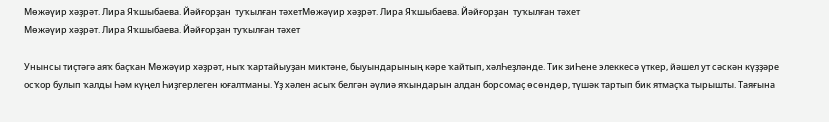Мөжәүир хәҙрәт. Лира Яҡшыбаева. Йәйғорҙан  туҡылған тәхетМөжәүир хәҙрәт. Лира Яҡшыбаева. Йәйғорҙан  туҡылған тәхет
Мөжәүир хәҙрәт. Лира Яҡшыбаева. Йәйғорҙан туҡылған тәхет

Унынсы тиҫтәгә аяҡ баҫҡан Мөжәүир хәҙрәт, ныҡ ҡартайыуҙан миктәне, быуындарының кәре ҡайтып, хәлҺеҙләнде. Тик зиҺене элеккесә үткер, йәшел ут сәскән күҙҙәре осҡор булып ҡалды Һәм күңел Һиҙгерлеген юғалтманы. Үҙ хәлен асыҡ белгән әүлиә яҡындарын алдан борсомаҫ өсөндөр, түшәк тартып бик ятмаҫҡа тырышты. Таяғына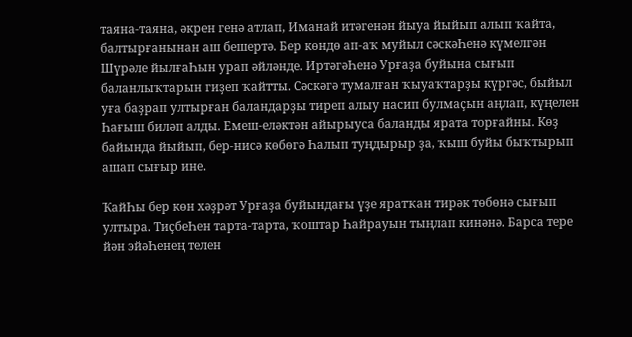таяна-таяна, әкрен генә атлап, Иманай итәгенән йыуа йыйып алып ҡайта, балтырғанынан аш бешертә. Бер көндө ап-аҡ муйыл сәскәҺенә күмелгән Шүрәле йылғаҺын урап әйләнде. ИртәгәҺенә Урғаҙа буйына сығып баланлыҡтарын гиҙеп ҡайтты. Сәскәгә тумалған ҡыуаҡтарҙы күргәс, быйыл уға баҙрап ултырған баландарҙы тиреп алыу насип булмаҫын аңлап, күңелен Һағыш биләп алды. Емеш-еләктән айырыуса баланды ярата торғайны. Көҙ байында йыйып, бер-нисә көбөгә Һалып туңдырыр ҙа, ҡыш буйы быҡтырып ашап сығыр ине.

ҠайҺы бер көн хәҙрәт Урғаҙа буйындағы үҙе яратҡан тирәк төбөнә сығып ултыра. ТиҫбеҺен тарта-тарта, ҡоштар Һайрауын тыңлап кинәнә. Барса тере йән эйәҺенең телен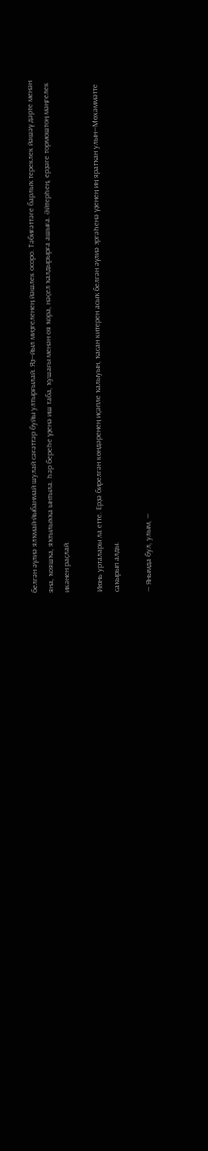белгән әүлиә ялҡмай-йыбанмай шулай сәғәттәр буйы ултырғылай. Яҙ—йыл миҙгеленең йәшлек осоро. Тәбиғәттәге барлыҡ тереклек йәшәү дәрте менән яна, ҡояшҡа, яҡтылыҡҡа ынтыла. Һәр береҺе үҙенә иш таба, ҡушағы менән оя ҡора, нәҫел ҡалдырырға ашыға. ӘйтерҺең, ерҙәге тормоштоң мәңгелек икәнен раҫлай.

Июнь урталары ла етте. Ерҙә бирелгән көндәренең иҫәпле ҡалыуын, ҡасан китерен асыҡ белгән әүлиә эргәҺенә үҙенең иң яратҡан улын—Мөхәммәтте саҡырып алды.

— Янымда бул, улым, —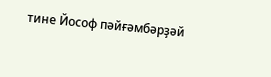тине Йософ пәйғәмбәрҙәй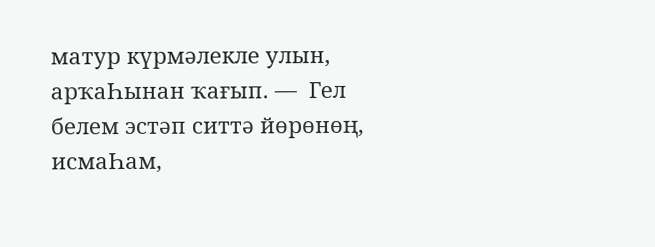матур күрмәлекле улын, арҡаҺынан ҡағып. —  Гел белем эстәп ситтә йөрөнөң, исмаҺам,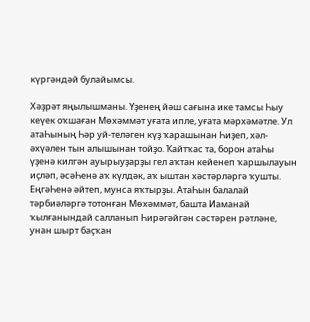күргәндәй булайымсы.

Хәҙрәт яңылышманы. Үҙенең йәш сағына ике тамсы Һыу кеүек оҡшаған Мөхәммәт уғата ипле, уғата мәрхәмәтле. Ул атаҺының Һәр уй-теләген күҙ ҡарашынан Һиҙеп, хәл-әхүәлен тын алышынан тойҙо. Ҡайтҡас та, борон атаҺы үҙенә килгән ауырыуҙарҙы гел аҡтан кейенеп ҡаршылауын иҫләп, әсәҺенә аҡ күлдәк, аҡ ыштан хәстәрләргә ҡушты. ЕңгәҺенә әйтеп, мунса яҡтырҙы. АтаҺын балалай тәрбиәләргә тотонған Мөхәммәт, башта Иаманай ҡылғанындай салланып Һирәгәйгән сәстәрен рәтләне, унан шырт баҫҡан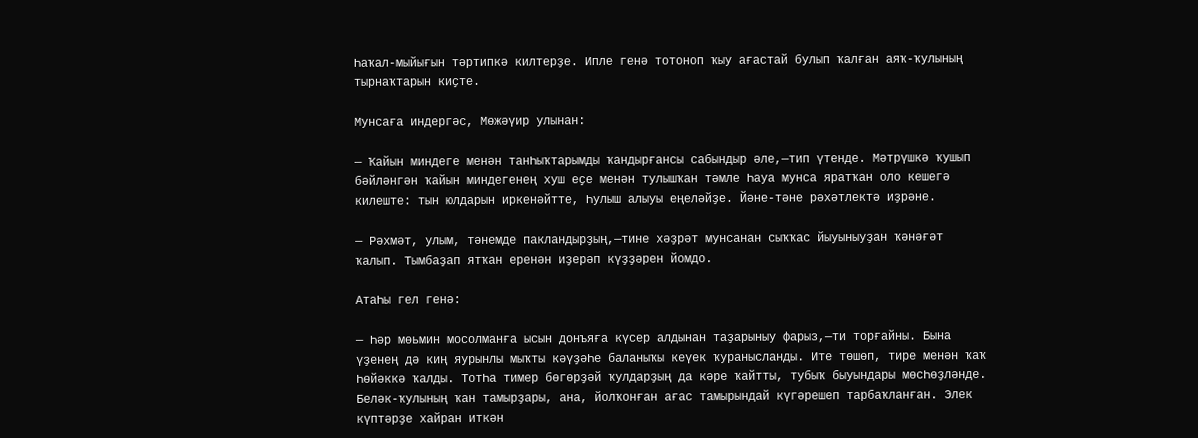Һаҡал-мыйығын тәртипкә килтерҙе. Ипле генә тотоноп ҡыу ағастай булып ҡалған аяҡ-ҡулының тырнаҡтарын киҫте.

Мунсаға индергәс, Мөжәүир улынан:

— Ҡайын миндеге менән танҺыҡтарымды ҡандырғансы сабындыр әле,—тип үтенде. Мәтрүшкә ҡушып бәйләнгән ҡайын миндегенең хуш еҫе менән тулышҡан тәмле Һауа мунса яратҡан оло кешегә килеште: тын юлдарын иркенәйтте, Һулыш алыуы еңеләйҙе. Йәне-тәне рәхәтлектә иҙрәне.

— Рәхмәт, улым, тәнемде пакландырҙың,—тине хәҙрәт мунсанан сыҡҡас йыуыныуҙан ҡәнәғәт ҡалып. Тымбаҙап ятҡан еренән иҙерәп күҙҙәрен йомдо.

АтаҺы гел генә:

— Һәр мөьмин мосолманға ысын донъяға күсер алдынан таҙарыныу фарыз,—ти торғайны. Бына үҙенең дә киң яурынлы мыҡты кәүҙәҺе баланыҡы кеүек ҡуранысланды. Ите төшөп, тире менән ҡаҡ Һөйәккә ҡалды. ТотҺа тимер бөгөрҙәй ҡулдарҙың да кәре ҡайтты, тубыҡ быуындары мөсҺөҙләнде. Беләк-ҡулының ҡан тамырҙары, ана, йолҡонған ағас тамырындай күгәрешеп тарбаҡланған. Элек күптәрҙе хайран иткән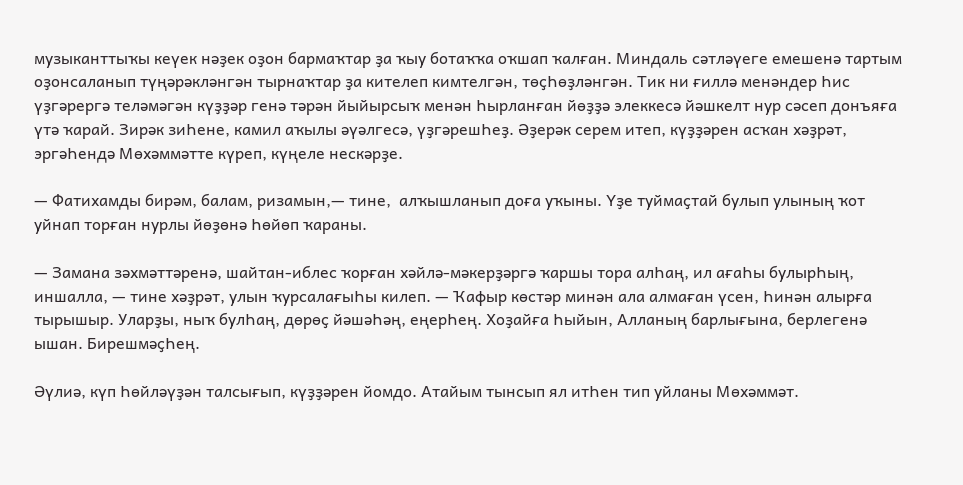музыканттыҡы кеүек нәҙек оҙон бармаҡтар ҙа ҡыу ботаҡҡа оҡшап ҡалған. Миндаль сәтләүеге емешенә тартым оҙонсаланып түңәрәкләнгән тырнаҡтар ҙа кителеп кимтелгән, төҫҺөҙләнгән. Тик ни ғиллә менәндер Һис үҙгәрергә теләмәгән күҙҙәр генә тәрән йыйырсыҡ менән Һырланған йөҙҙә элеккесә йәшкелт нур сәсеп донъяға үтә ҡарай. Зирәк зиҺене, камил аҡылы әүәлгесә, үҙгәрешҺеҙ. Әҙерәк серем итеп, күҙҙәрен асҡан хәҙрәт, эргәҺендә Мөхәммәтте күреп, күңеле нескәрҙе.

— Фатихамды бирәм, балам, ризамын,— тине,  алҡышланып доға уҡыны. Үҙе туймаҫтай булып улының ҡот уйнап торған нурлы йөҙөнә Һөйөп ҡараны.

— Замана зәхмәттәренә, шайтан-иблес ҡорған хәйлә-мәкерҙәргә ҡаршы тора алҺаң, ил ағаҺы булырҺың, иншалла, — тине хәҙрәт, улын ҡурсалағыҺы килеп. — Ҡафыр көстәр минән ала алмаған үсен, Һинән алырға тырышыр. Уларҙы, ныҡ булҺаң, дөрөҫ йәшәҺәң, еңерҺең. Хоҙайға Һыйын, Алланың барлығына, берлегенә ышан. БирешмәҫҺең.

Әүлиә, күп Һөйләүҙән талсығып, күҙҙәрен йомдо. Атайым тынсып ял итҺен тип уйланы Мөхәммәт.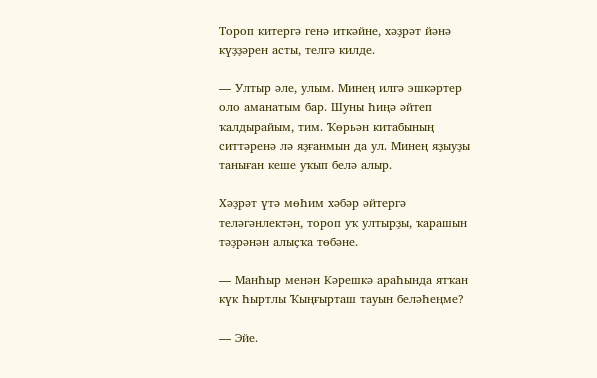Тороп китергә генә иткәйне, хәҙрәт йәнә күҙҙәрен асты, телгә килде.

— Ултыр әле, улым. Минең илгә эшкәртер оло аманатым бар. Шуны Һиңә әйтеп ҡалдырайым, тим. Ҡөрьән китабының ситтәренә лә яҙғанмын да ул. Минең яҙыуҙы таныған кеше уҡып белә алыр.

Хәҙрәт үтә мөҺим хәбәр әйтергә теләгәнлектән, тороп уҡ ултырҙы, ҡарашын тәҙрәнән алыҫҡа төбәне.

— МанҺыр менән Кәрешкә араҺында ятҡан күк Һыртлы Ҡыңғырташ тауын беләҺеңме?

— Эйе.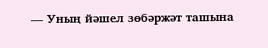— Уның йәшел зөбәржәт ташына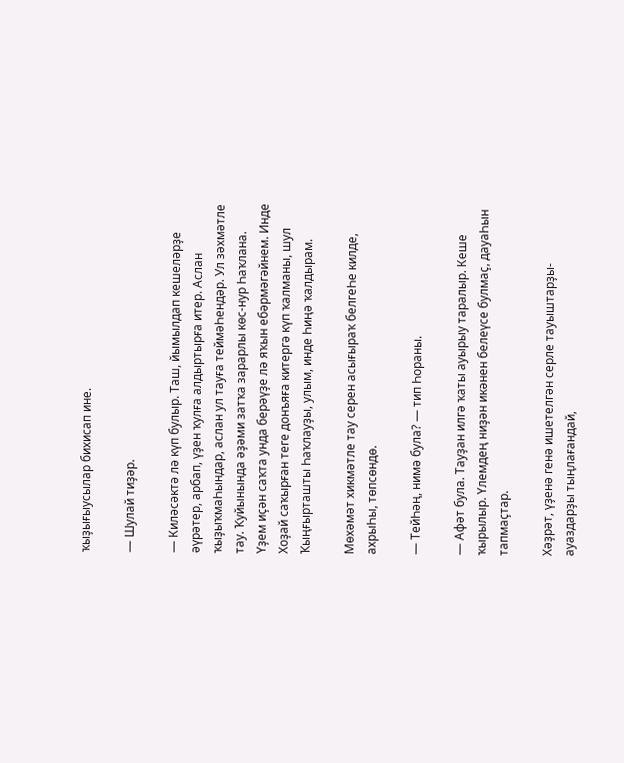ҡыҙығыусылар бихисап ине.

— Шулай тиҙәр.

— Киләсәктә лә күп булыр. Таш, йымылдап кешеләрҙе әүрәтер, арбап, үҙен ҡулға алдыртырға итер. Аслан ҡыҙыҡмаҺындар, аслан ул тауға теймәҺендәр. Ул зәхмәтле тау. Ҡуйынында әҙәми затҡа зарарлы көс-нур Һаҡлана. Үҙем иҫән саҡта унда берәүҙе лә яҡын ебәрмәгәйнем. Инде Хоҙай саҡырған теге донъяға китергә күп ҡалманы, шул Ҡыңғырташты Һаҡлауҙы, улым, инде Һиңә ҡалдырам.

Мөхәмәт хикмәтле тау серен асығыраҡ белгеҺе килде, ахрыҺы, төпсөндө.

— ТейҺәң, нимә була? — тип Һораны.

— Афәт була. Тауҙан илгә ҡаты ауырыу таралыр. Кеше ҡырылыр. Үлемдең ниҙән икәнен белеүсе булмаҫ, дауаҺын тапмаҫтар.

Хәҙрәт, үҙенә генә ишетелгән серле тауыштарҙы-ауаздарҙы тыңлағандай,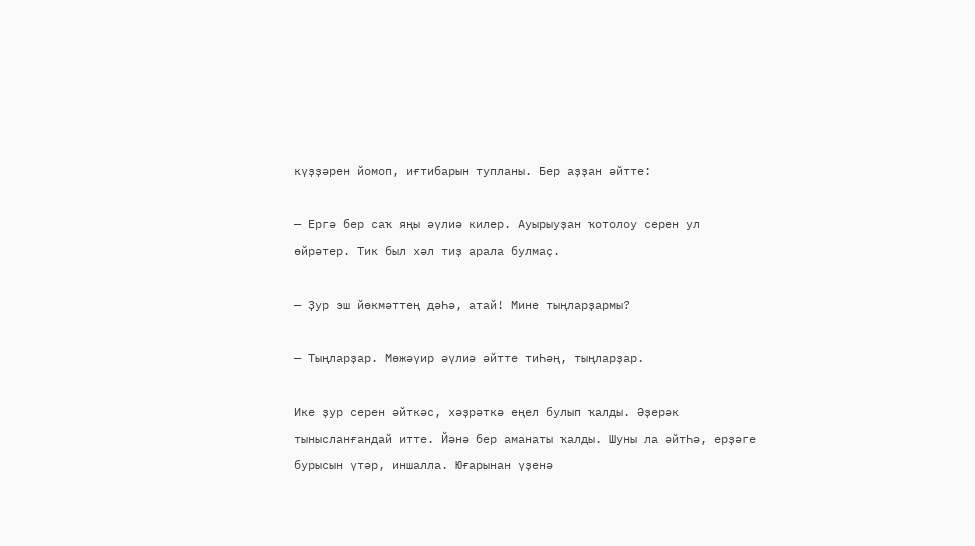күҙҙәрен йомоп, иғтибарын тупланы. Бер аҙҙан әйтте:

— Ергә бер саҡ яңы әүлиә килер. Ауырыуҙан ҡотолоу серен ул өйрәтер. Тик был хәл тиҙ арала булмаҫ.

— Ҙур эш йөкмәттең дәҺә, атай! Мине тыңларҙармы?

— Тыңларҙар. Мөжәүир әүлиә әйтте тиҺәң, тыңларҙар.

Ике ҙур серен әйткәс, хәҙрәткә еңел булып ҡалды. Әҙерәк тынысланғандай итте. Йәнә бер аманаты ҡалды. Шуны ла әйтҺә, ерҙәге бурысын үтәр, иншалла. Юғарынан үҙенә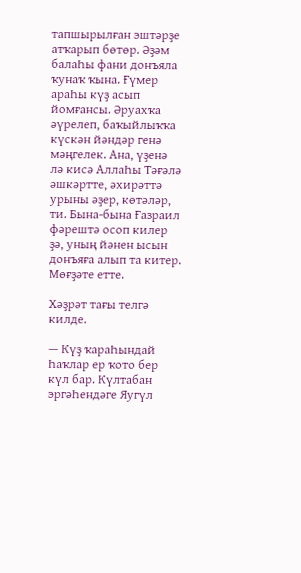тапшырылған эштәрҙе атҡарып бөтөр. Әҙәм балаҺы фани донъяла ҡунаҡ ҡына. Ғүмер араҺы күҙ асып йомғансы. Әруахҡа әүрелеп, баҡыйлыҡҡа күскән йәндәр генә мәңгелек. Ана, үҙенә лә кисә АллаҺы Тәғәлә әшкәртте, әхирәттә урыны әҙер, көтәләр, ти. Бына-бына Ғазраил фәрештә осоп килер ҙә, уның йәнен ысын донъяға алып та китер. Мөғҙәте етте.

Хәҙрәт тағы телгә килде.

— Күҙ ҡараҺындай Һаҡлар ер ҡото бер күл бар. Күлтабан эргәҺендәге Яугүл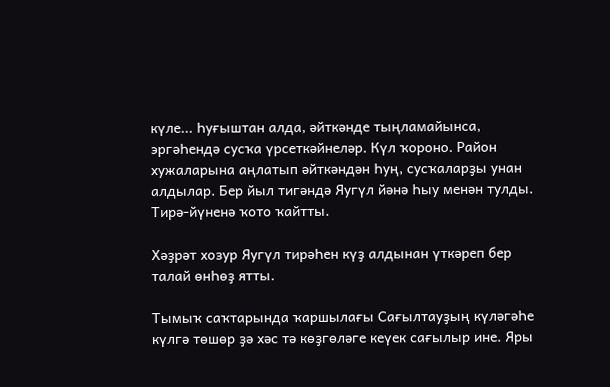күле... Һуғыштан алда, әйткәнде тыңламайынса, эргәҺендә сусҡа үрсеткәйнеләр. Күл ҡороно. Район хужаларына аңлатып әйткәндән Һуң, сусҡаларҙы унан алдылар. Бер йыл тигәндә Яугүл йәнә Һыу менән тулды. Тирә-йүненә ҡото ҡайтты.

Хәҙрәт хозур Яугүл тирәҺен күҙ алдынан үткәреп бер талай өнҺөҙ ятты.

Тымыҡ саҡтарында ҡаршылағы Сағылтауҙың күләгәҺе күлгә төшөр ҙә хәс тә көҙгөләге кеүек сағылыр ине. Яры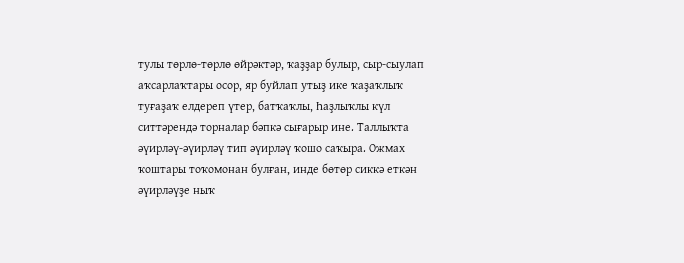тулы төрлө-төрлө өйрәктәр, ҡаҙҙар булыр, сыр-сыулап аҡсарлаҡтары осор, яр буйлап утыҙ ике ҡаҙаҡлыҡ туғаҙаҡ елдереп үтер, батҡаҡлы, Һаҙлыҡлы күл ситтәрендә торналар бәпкә сығарыр ине. Таллыҡта әүирләү-әүирләү тип әүирләү ҡошо саҡыра. Ожмах ҡоштары тоҡомонан булған, инде бөтөр сиккә еткән әүирләүҙе ныҡ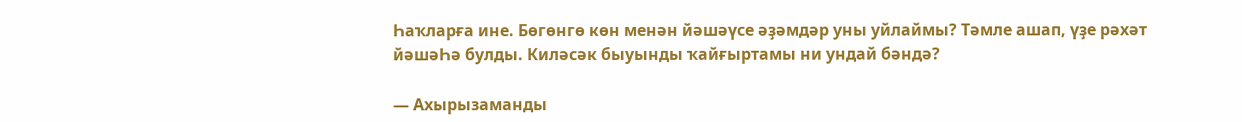Һаҡларға ине. Бөгөнгө көн менән йәшәүсе әҙәмдәр уны уйлаймы? Тәмле ашап, үҙе рәхәт йәшәҺә булды. Киләсәк быуынды ҡайғыртамы ни ундай бәндә?

— Ахырызаманды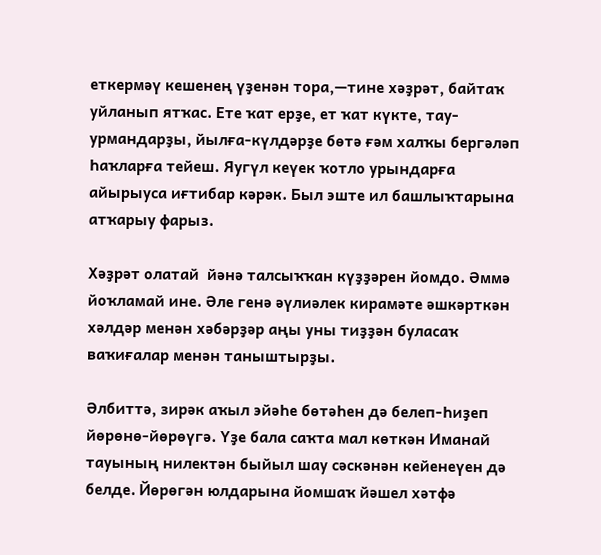еткермәү кешенең үҙенән тора,—тине хәҙрәт, байтаҡ уйланып ятҡас. Ете ҡат ерҙе, ет ҡат күкте, тау-урмандарҙы, йылға-күлдәрҙе бөтә ғәм халҡы бергәләп Һаҡларға тейеш. Яугүл кеүек ҡотло урындарға айырыуса иғтибар кәрәк. Был эште ил башлыҡтарына атҡарыу фарыз.

Хәҙрәт олатай  йәнә талсыҡҡан күҙҙәрен йомдо. Әммә йоҡламай ине. Әле генә әүлиәлек кирамәте әшкәрткән хәлдәр менән хәбәрҙәр аңы уны тиҙҙән буласаҡ ваҡиғалар менән таныштырҙы.

Әлбиттә, зирәк аҡыл эйәҺе бөтәҺен дә белеп-Һиҙеп йөрөнө-йөрөүгә. Үҙе бала саҡта мал көткән Иманай тауының нилектән быйыл шау сәскәнән кейенеүен дә белде. Йөрөгән юлдарына йомшаҡ йәшел хәтфә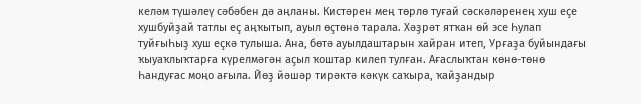келәм түшәлеү сәбәбен дә аңланы. Кистәрен мең төрлө туғай сәскәләренең хуш еҫе хушбуйҙай татлы еҫ аңҡытып, ауыл өҫтөнә тарала. Хәҙрәт ятҡан өй эсе Һулап туйғыҺыҙ хуш еҫкә тулыша. Ана, бөтә ауылдаштарын хайран итеп, Урғаҙа буйындағы ҡыуаҡлыҡтарға күрелмәгән аҫыл ҡоштар килеп тулған. Ағаслыҡтан көнө-төнө Һандуғас моңо ағыла. Йөҙ йәшәр тирәктә кәкүк саҡыра, ҡайҙандыр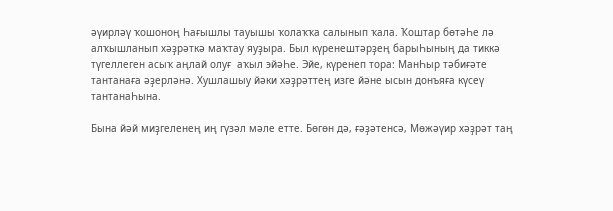әүирләү ҡошоноң Һағышлы тауышы ҡолаҡҡа салынып ҡала. Ҡоштар бөтәҺе лә алҡышланып хәҙрәткә маҡтау яуҙыра. Был күренештәрҙең барыҺының да тиккә түгеллеген асыҡ аңлай олуғ  аҡыл эйәҺе. Эйе, күренеп тора: МанҺыр тәбиғәте тантанаға әҙерләнә. Хушлашыу йәки хәҙрәттең изге йәне ысын донъяға күсеү тантанаҺына.

Бына йәй миҙгеленең иң гүзәл мәле етте. Бөгөн дә, ғәҙәтенсә, Мөжәүир хәҙрәт таң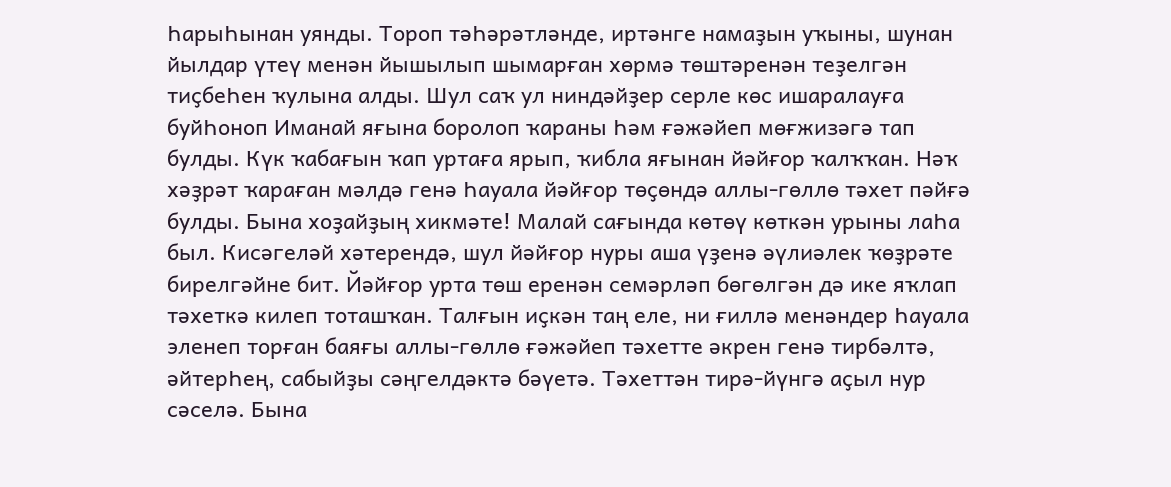ҺарыҺынан уянды. Тороп тәҺәрәтләнде, иртәнге намаҙын уҡыны, шунан йылдар үтеү менән йышылып шымарған хөрмә төштәренән теҙелгән тиҫбеҺен ҡулына алды. Шул саҡ ул ниндәйҙер серле көс ишаралауға буйҺоноп Иманай яғына боролоп ҡараны Һәм ғәжәйеп мөғжизәгә тап булды. Күк ҡабағын ҡап уртаға ярып, ҡибла яғынан йәйғор ҡалҡҡан. Нәҡ хәҙрәт ҡараған мәлдә генә Һауала йәйғор төҫөндә аллы-гөллө тәхет пәйғә булды. Бына хоҙайҙың хикмәте! Малай сағында көтөү көткән урыны лаҺа был. Кисәгеләй хәтерендә, шул йәйғор нуры аша үҙенә әүлиәлек ҡөҙрәте бирелгәйне бит. Йәйғор урта төш еренән семәрләп бөгөлгән дә ике яҡлап тәхеткә килеп тоташҡан. Талғын иҫкән таң еле, ни ғиллә менәндер Һауала эленеп торған баяғы аллы-гөллө ғәжәйеп тәхетте әкрен генә тирбәлтә, әйтерҺең, сабыйҙы сәңгелдәктә бәүетә. Тәхеттән тирә-йүнгә аҫыл нур сәселә. Бына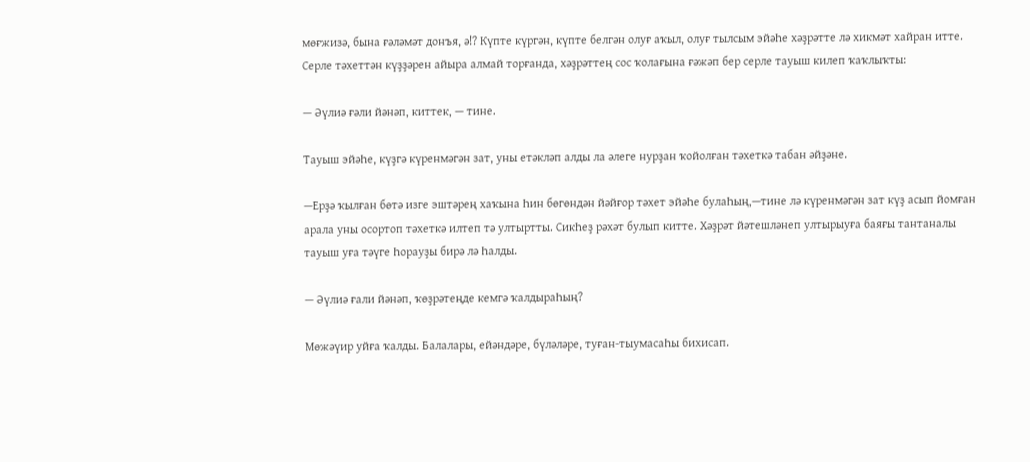мөғжизә, бына ғәләмәт донъя, ә!? Күпте күргән, күпте белгән олуғ аҡыл, олуғ тылсым эйәҺе хәҙрәтте лә хикмәт хайран итте. Серле тәхеттән күҙҙәрен айыра алмай торғанда, хәҙрәттең сос ҡолағына ғәжәп бер серле тауыш килеп ҡаҡлыҡты:

— Әүлиә ғәли йәнәп, киттек, — тине.

Тауыш эйәҺе, күҙгә күренмәгән зат, уны етәкләп алды ла әлеге нурҙан ҡойолған тәхеткә табан әйҙәне.

—Ерҙә ҡылған бөтә изге эштәрең хаҡына Һин бөгөндән йәйғор тәхет эйәҺе булаҺың,—тине лә күренмәгән зат күҙ асып йомған арала уны осортоп тәхеткә илтеп тә ултыртты. СикҺеҙ рәхәт булып китте. Хәҙрәт йәтешләнеп ултырыуға баяғы тантаналы тауыш уға тәүге Һорауҙы бирә лә Һалды.

— Әүлиә ғали йәнәп, ҡөҙрәтеңде кемгә ҡалдыраҺың?

Мөжәүир уйға ҡалды. Балалары, ейәндәре, бүләләре, туған-тыумасаҺы бихисап.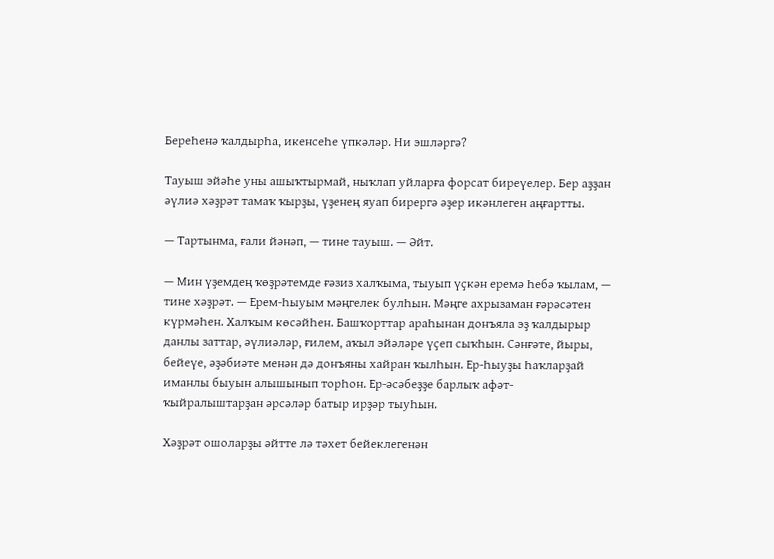БереҺенә ҡалдырҺа, икенсеҺе үпкәләр. Ни эшләргә?

Тауыш эйәҺе уны ашыҡтырмай, ныҡлап уйларға форсат биреүелер. Бер аҙҙан әүлиә хәҙрәт тамаҡ ҡырҙы, үҙенең яуап бирергә әҙер икәнлеген аңғартты.

— Тартынма, ғали йәнәп, — тине тауыш. — Әйт.

— Мин үҙемдең ҡөҙрәтемде ғәзиз халҡыма, тыуып үҫкән еремә Һебә ҡылам, — тине хәҙрәт. — Ерем-Һыуым мәңгелек булҺын. Мәңге ахрызаман ғәрәсәтен күрмәҺен. Халҡым көсәйҺен. Башҡорттар араҺынан донъяла эҙ ҡалдырыр данлы заттар, әүлиәләр, ғилем, аҡыл эйәләре үҫеп сыҡҺын. Сәнғәте, йыры, бейеүе, әҙәбиәте менән дә донъяны хайран ҡылҺын. Ер-Һыуҙы Һаҡларҙай иманлы быуын алышынып торҺон. Ер-әсәбеҙҙе барлыҡ афәт-ҡыйралыштарҙан әрсәләр батыр ирҙәр тыуҺын.

Хәҙрәт ошоларҙы әйтте лә тәхет бейеклегенән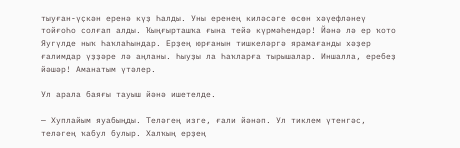тыуған-үҫкән еренә күҙ Һалды. Уны еренең киләсәге өсөн хәүефләнеү тойғоҺо солғап алды. Ҡыңғырташҡа ғына тейә күрмәҺендәр! Йәнә лә ер ҡото Яугүлде ныҡ ҺаҡлаҺындар. Ерҙең юрғанын тишкеләргә ярамағанды хәҙер ғалимдар үҙҙәре лә аңланы. Һыуҙы ла Һаҡларға тырышалар. Иншалла, еребеҙ йәшәр! Аманатым үтәлер.

Ул арала баяғы тауыш йәнә ишетелде.

— Хуплайым яуабыңды. Теләгең изге, ғали йәнәп. Ул тиклем үтенгәс, теләгең ҡабул булыр. Халҡың ерҙең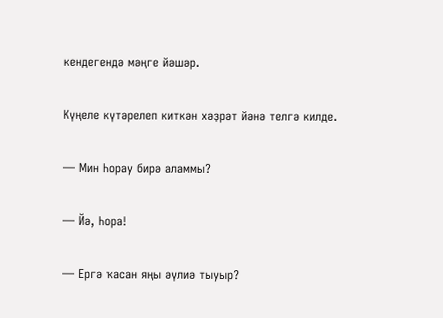кендегендә мәңге йәшәр.

Күңеле күтәрелеп киткән хәҙрәт йәнә телгә килде.

— Мин Һорау бирә аламмы?

— Йә, Һора!

— Ергә ҡасан яңы әүлиә тыуыр?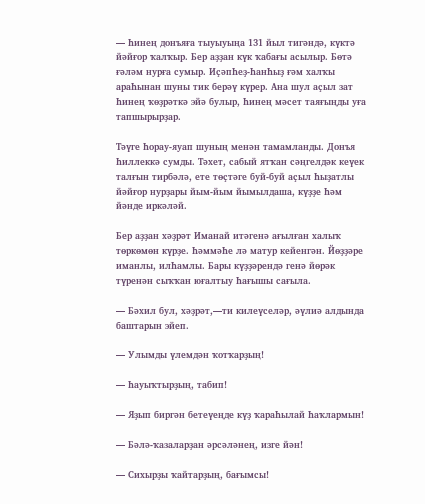— Һинең донъяға тыуыуыңа 131 йыл тигәндә, күктә йәйғор ҡалҡыр. Бер аҙҙан күк ҡабағы асылыр. Бөтә ғәләм нурға сумыр. ИҫәпҺеҙ-ҺанҺыҙ ғәм халҡы араҺынан шуны тик берәү күрер. Ана шул аҫыл зат Һинең ҡөҙрәткә эйә булыр, Һинең мәсет таяғыңды уға тапшырырҙар.

Тәүге Һорау-яуап шуның менән тамамланды. Донъя Һиллеккә сумды. Тәхет, сабый ятҡан сәңгелдәк кеүек талғын тирбәлә, ете төҫтәге буй-буй аҫыл Һыҙатлы йәйғор нурҙары йым-йым йымылдаша, күҙҙе Һәм йәнде иркәләй.

Бер аҙҙан хәҙрәт Иманай итәгенә ағылған халыҡ төркөмөн күрҙе. ҺәммәҺе лә матур кейенгән. Йөҙҙәре иманлы, илҺамлы. Бары күҙҙәрендә генә йөрәк түренән сыҡҡан юғалтыу Һағышы сағыла.

— Бәхил бул, хәҙрәт,—ти килеүселәр, әүлиә алдында баштарын эйеп.

— Улымды үлемдән ҡотҡарҙың!

— Һауыҡтырҙың, табип!

— Яҙып биргән бетеүеңде күҙ ҡараҺылай Һаҡлармын!

— Бәлә-ҡазаларҙан әрсәләнең, изге йән!

— Сихырҙы ҡайтарҙың, бағымсы!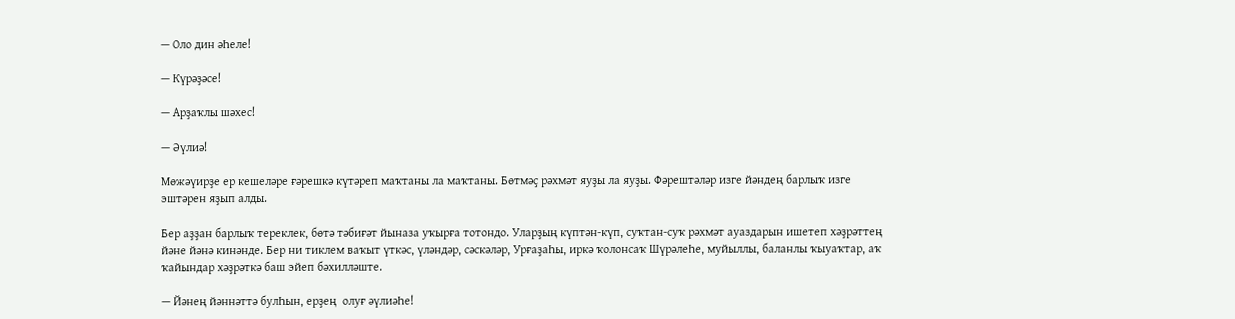— Оло дин әҺеле!

— Күрәҙәсе!

— Арҙаҡлы шәхес!

— Әүлиә!

Мөжәүирҙе ер кешеләре ғәрешкә күтәреп маҡтаны ла маҡтаны. Бөтмәҫ рәхмәт яуҙы ла яуҙы. Фәрештәләр изге йәндең барлыҡ изге эштәрен яҙып алды.

Бер аҙҙан барлыҡ тереклек, бөтә тәбиғәт йыназа уҡырға тотондо. Уларҙың күптән-күп, суҡтан-суҡ рәхмәт ауаздарын ишетеп хәҙрәттең йәне йәнә кинәнде. Бер ни тиклем ваҡыт үткәс, үләндәр, сәскәләр, УрғаҙаҺы, иркә ҡолонсаҡ ШүрәлеҺе, муйыллы, баланлы ҡыуаҡтар, аҡ ҡайындар хәҙрәткә баш эйеп бәхилләште.

— Йәнең йәннәттә булҺын, ерҙең  олуғ әүлиәҺе!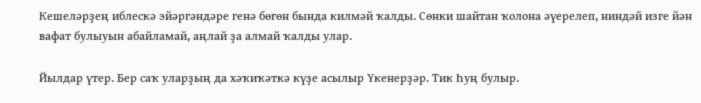Кешеләрҙең иблескә эйәргәндәре генә бөгөн бында килмәй ҡалды. Сөнки шайтан ҡолона әүерелеп, ниндәй изге йән вафат булыуын абайламай, аңлай ҙа алмай ҡалды улар.

Йылдар үтер. Бер саҡ уларҙың да хәҡиҡәткә күҙе асылыр Үкенерҙәр. Тик Һуң булыр.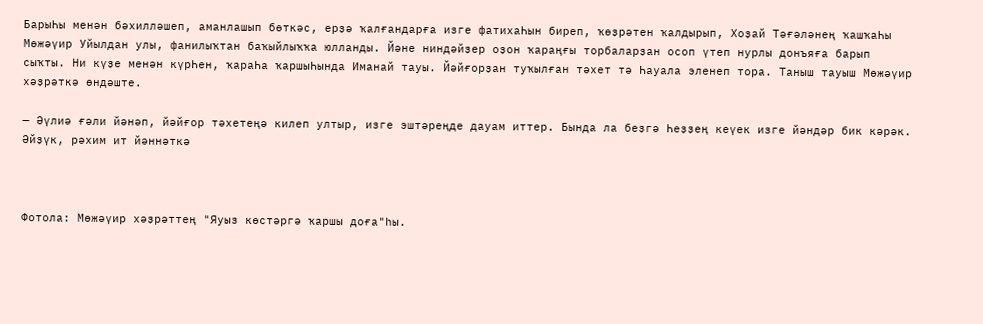БарыҺы менән бәхилләшеп, аманлашып бөткәс, ерҙә ҡалғандарға изге фатихаҺын биреп, ҡөҙрәтен ҡалдырып, Хоҙай Тәғәләнең ҡашҡаҺы Мөжәүир Уйылдан улы, фанилыҡтан баҡыйлыҡҡа юлланды. Йәне ниндәйҙер оҙон ҡараңғы торбаларҙан осоп үтеп нурлы донъяға барып сыҡты. Ни күҙе менән күрҺен, ҡараҺа ҡаршыҺында Иманай тауы. Йәйғорҙан туҡылған тәхет тә Һауала эленеп тора. Таныш тауыш Мөжәүир хәҙрәткә өндәште.

— Әүлиә ғәли йәнәп, йәйғор тәхетеңә килеп ултыр, изге эштәреңде дауам иттер. Бында ла беҙгә Һеҙҙең кеүек изге йәндәр бик кәрәк. Әйҙүк, рәхим ит йәннәткә



Фотола: Мөжәүир хәҙрәттең "Яуыз көстәргә ҡаршы доға"һы.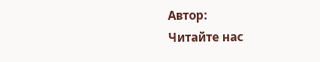Автор:
Читайте нас